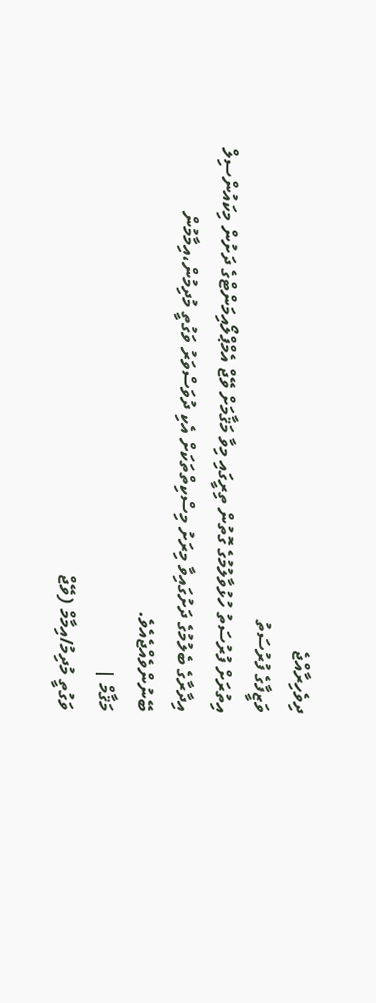ދިވެހިރާއްޖެ
ވަޒީފާގެ ފުރުސަތު
އިތުރަށް ފުރުސަތު ހުޅުވާލުމުގެ ގޮތުން ތިރީގައި މިވާ މަޤާމަށް ވޭޖް އެމްޕްލޯއިމަންޓްގެ ދަށުން މިކައުންސިލް އިދާރާގެ ބެލުމުގެ ދަށުގައިވާ މިރަށު މިސްކިތްތަކަށް އެކި ދުވަސްވަރު ވަގުތީ މުދިމުން،އިމާމުން ބޭނުންވެއްޖެއެވެ.
މަޤާމް |
ވަގުތީ މުދިމު/އިމާމް (ވޭޖް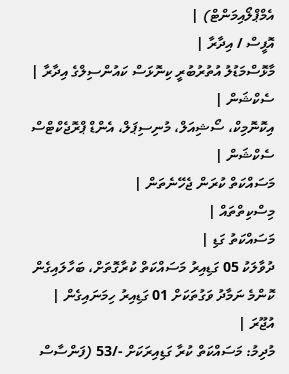އެމްޕްލޯއިމަންޓް) |
އޮފީސް / އިދާރާ |
މާޅޮސްމަޑުލު އުތުރުބުރީ ކިނޮޅަސް ކައުންސިލްގެ އިދާރާ |
ސެކްޝަން |
އިކޮނޮމިކް، ސޯޝިއަލް، މުނިސިޕަލް، އެންޑް ޕްރޮޖެކްޓްސް ސެކްޝަން |
މަސައްކަތް ކުރަން ޖެހޭނެތަން |
މިސްކިތްތައް |
މަސައްކަތު ގަޑި |
ދުވާލަކު 05 ގަޑިއިރު މަސައްކަތް ކުރާގޮތަށް، ބަހާލައިގެން ކޮންމެ ނަމާދު ވަގުތަކަށް 01 ގަޑިއިރު ހިމަނައިގެން |
އުޖޫރަ |
މުދިމު: މަސައްކަތް ކުރާ ގަޑިއިރަކަށް -/53 (ފަންސާސް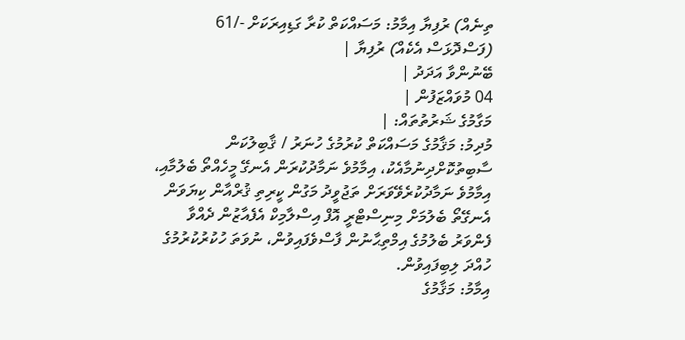ތިނެއް) ރުފިޔާ އިމާމު: މަސައްކަތް ކުރާ ގަޑިއިރަކަށް -/61 (ފަސްދޮޅަސް އެކެއް) ރުފިޔާ |
ބޭނުންވާ އަދަދު |
04 މުވައްޒަފުން |
މަގާމުގެ ޝަރުތުތައް: |
މުދިމު: މަޤާމުގެ މަސައްކަތް ކުރުމުގެ ހުނަރު / ޤާބިލުކަން ސާބިތުކޮށްދިނުމާއެކު، އިމާމުވެ ނަމާދުކުރަން އެނގޭ މީހެއްތޯ ބެލުމާއި، އިމާމުވެ ނަމާދުކުރެވޭވަރަށް ތަޖުވީދު މަގުން ކީރިތި ޤުރްއާން ކިޔަވަން އެނގޭތޯ ބެލުމަށް މިނިސްޓްރީ އޮފް އިސްލާމިކް އެފެއާޒުން ދެއްވާ ފެންވަރު ބެލުމުގެ އިމްތިޙާނުން ފާސްވެފައިވުން، ނުވަތަ ހުކުރުކުރުމުގެ ހުއްދަ ލިބިފައިވުން.
އިމާމު: މަޤާމުގެ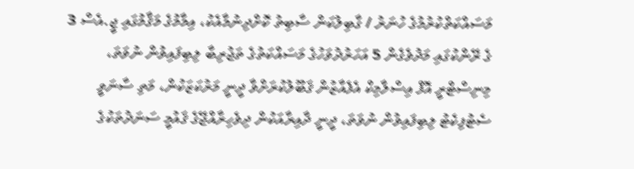މަސައްކަތްކުރުމުގެ ހުނަރު / ގާބިލުކަން ސާބިތު ކޮށްދިނުމާއެކު، އިމާމުގެ މަޤާމުގައި ޖީ.އެސް 3 ގެ ރޭންކުގައި މަދުވެގެން 5 އަހަރުދުވަހުގެ މަސައްކަތުގެ ތަޖުރިބާ ލިބިފައިވުން ނުވަތަ، މިނިސްޓްރީ އޮފް އިސްލާމިކް އެފެއާޒުން ޤަބޫލުކުރަށްވާ ދީނީ މަރުކަޒަކުން، މަތި ސާނަވީ ސެޓުފިކެޓު ލިބިފައިވުން ނުވަތަ، ދީނީ ދާއިރާއަކުން ދިވެހިރާއްޖޭގެ ޤައުމީ ސަނަދުތަކުގެ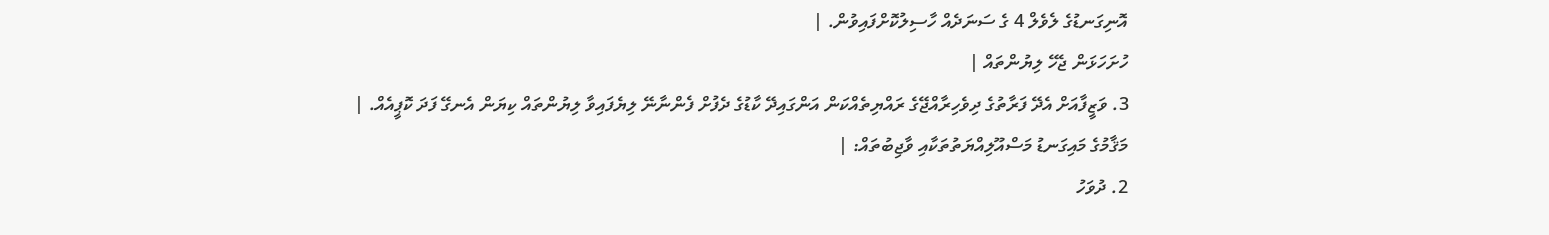އޮނިގަނޑުގެ ލެވެލް 4 ގެ ސަނަދެއް ހާސިލުކޮށްފައިވުން. |
ހުށަހަޅަން ޖެހޭ ލިޔުންތައް |
3. ވަޒީފާއަށް އެދޭ ފަރާތުގެ ދިވެހިރާއްޖޭގެ ރައްޔިތެއްކަން އަންގައިދޭ ކާޑުގެ ދެފުށް ފެންނާނޭ ލިޔެފައިވާ ލިޔުންތައް ކިޔަން އެނގޭ ފަދަ ކޮޕީއެއް. |
މަޤާމުގެ މައިގަނޑު މަސްއޫލިއްޔަތުތަކާއި ވާޖިބުތައް: |
2. ދުވަހު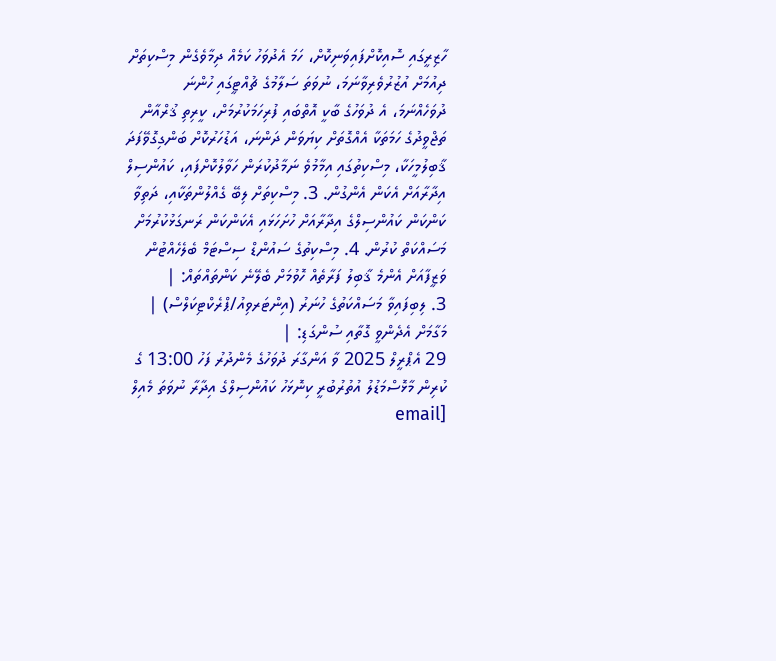ހާޒިރީގައި ސޮއިކޮށްފައިވަނިކޮށް، ހަމަ އެދުވަހު ކަމެއް ދިމާވެގެން މިސްކިތަށް ދިއުމަށް އުޒުރުވެރިވާނަމަ، ނުވަތަ ސަލާމުގެ ޗުއްޓީގައި ހުންނަ ދުވަހެއްނަމަ، އެ ދުވަހުގެ ބާކީ އޮތްބައި ފުރިހަމަކުރުމަށް، ކީރިތި ޤުރްއާން ތަޖްވީދުގެ ހަމަތަކާ އެއްގޮތަށް ކިޔަވަން ދަންނަ، އަޑުހަރުކޮށް ބަންގިގޮވޭފަދަ ޤާބިލުމީހަކާ، މިސްކިތުގައި އިމާމުވެ ނަމާދުކުރަން ހަވާލުކޮށްފައި، ކައުންސިލް އިދާރާއަށް އެކަން އެންގުން. 3. މިސްކިތަށް ލިބޭ ގެއްލުންތަކާއި، ދަތިވާ ކަންކަން ކައުންސިލްގެ އިދާރާއަށް ހުށަހަޅައި އެކަންކަން ރަނގަޅުކުރުމަށް މަސައްކަތް ކުރުން. 4. މިސްކިތުގެ ސައުންޑް ސިސްޓަމް ބެލެހެއްޓުން
ވަޒީފާއަށް އެންމެ ޤާބިލު ފަރާތެއް ހޮވުމަށް ބެލޭނެ ކަންތައްތައް: |
3. ލިބިފައިވާ މަސައްކަތުގެ ހުނަރު (އިންޓަރވިއު/ޕްރެކްޓިކަލްސް) |
މަގާމަށް އެދެންވީ ގޮތާއި ސުންގަޑި: |
29 އެޕްރީލް 2025 ވާ އަންގާރަ ދުވަހުގެ މެންދުރު ފަހު 13:00 ގެ ކުރިން މާޅޮސްމަޑުލު އުތުރުބުރީ ކިނޮޅަހު ކައުންސިލްގެ އިދާރާ ނުވަތަ މެއިލް [email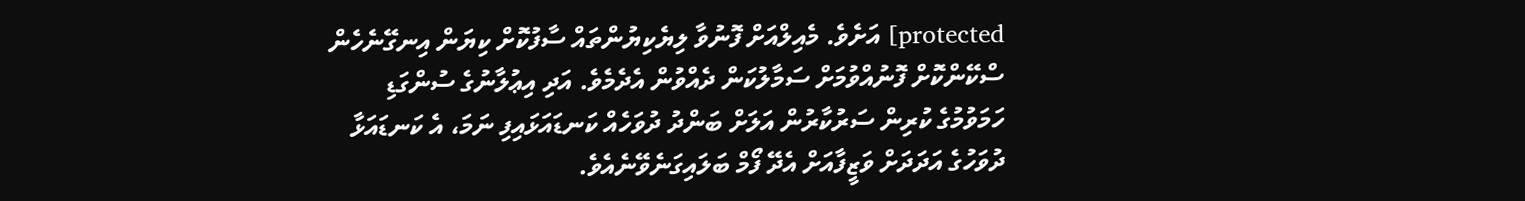protected] އަށެވެ. މެއިލްއަށް ފޮނުވާ ލިޔެކިޔުންތައް ސާފުކޮށް ކިޔަން އިނގޭނެހެން ސްކޭންކޮށް ފޮނުއްވުމަށް ސަމާލުކަން ދެއްވުން އެދެމެވެ. އަދި އިޢުލާނުގެ ސުންގަޑި ހަމަވުމުގެ ކުރިން ސަރުކާރުން އަލަށް ބަންދު ދުވަހެއް ކަނޑައަޅައިފި ނަމަ، އެ ކަނޑައަޅާ ދުވަހުގެ އަދަދަށް ވަޒީފާއަށް އެދޭ ފޯމް ބަލައިގަނެވޭނެއެވެ.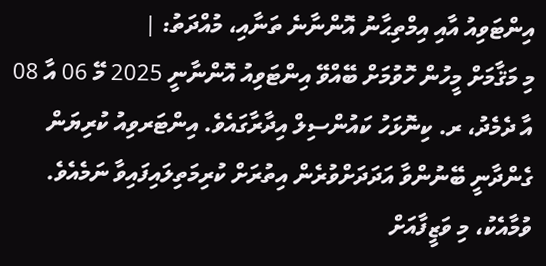އިންޓަވިއު އާއި އިމްތިޙާނު އޮންނާނެ ތަނާއި، މުއްދަތު: |
މި މަޤާމަށް މީހުން ހޮވުމަށް ބޭއްވޭ އިންޓަވިއު އޮންނާނީ 2025 މޭ 06 އާ 08 އާ ދެމެދު، ރ. ކިނޮޅަހު ކައުންސިލް އިދާރާގައެވެ. އިންޓަރވިއު ކުރިޔަން ގެންދާނީ ބޭނުންވާ އަދަދަށްވުރެން އިތުރަށް ކުރިމަތިލައިފައިވާ ނަމެއެވެ. ވުމާއެކު، މި ވަޒީފާއަށް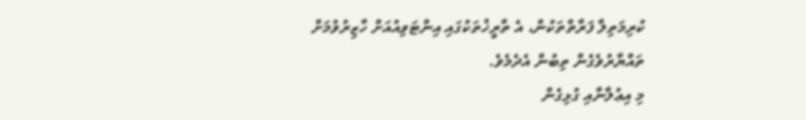ކުރިމަތިލާ ފަރާތްތަކުން، އެ ތާރީޚުތަކުގައި އިންޓަވިއުއަށް ހާޒިރުވުމަށް ތައްޔާރުވެގެން ތިބުން އެދެމެވެ.
މި އިޢުލާނާއި ގުޅިގެން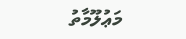މަޢުލޫމާތު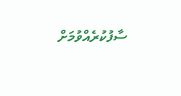ސާފުކުރެއްވުމަށް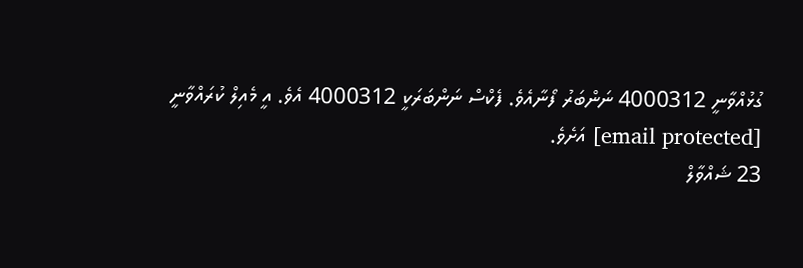ގުޅުއްވާނީ 4000312 ނަންބަރު ފޯނާއެވެ. ފެކްސް ނަންބަރަކީ 4000312 އެވެ. އީ މެއިލް ކުރައްވާނީ [email protected] އަށެވެ.
23 ޝައްވާލް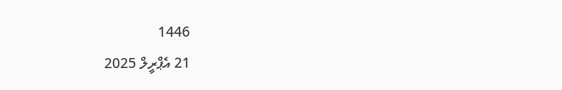1446
21 އެޕްރީލް 2025